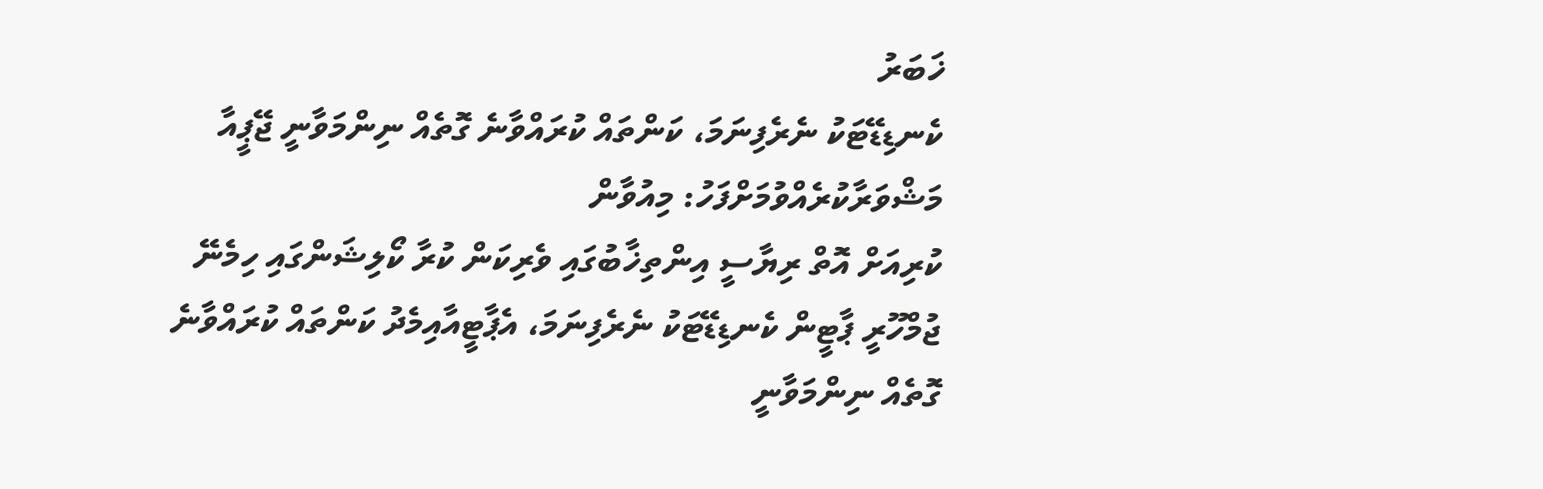ޚަބަރު
ކެނޑިޑޭޓަކު ނެރެފިނަމަ، ކަންތައް ކުރައްވާނެ ގޮތެއް ނިންމަވާނީ ޖޭޕީއާ މަޝްވަރާކުރެއްވުމަށްފަހު: މިއުވާން
ކުރިއަށް އޮތް ރިޔާސީ އިންތިޚާބުގައި ވެރިކަން ކުރާ ކޯލިޝަންގައި ހިމެނޭ ޖުމްހޫރީ ޕާޓީން ކެނޑިޑޭޓަކު ނެރެފިނަމަ، އެޕާޓީއާއިމެދު ކަންތައް ކުރައްވާނެ ގޮތެއް ނިންމަވާނީ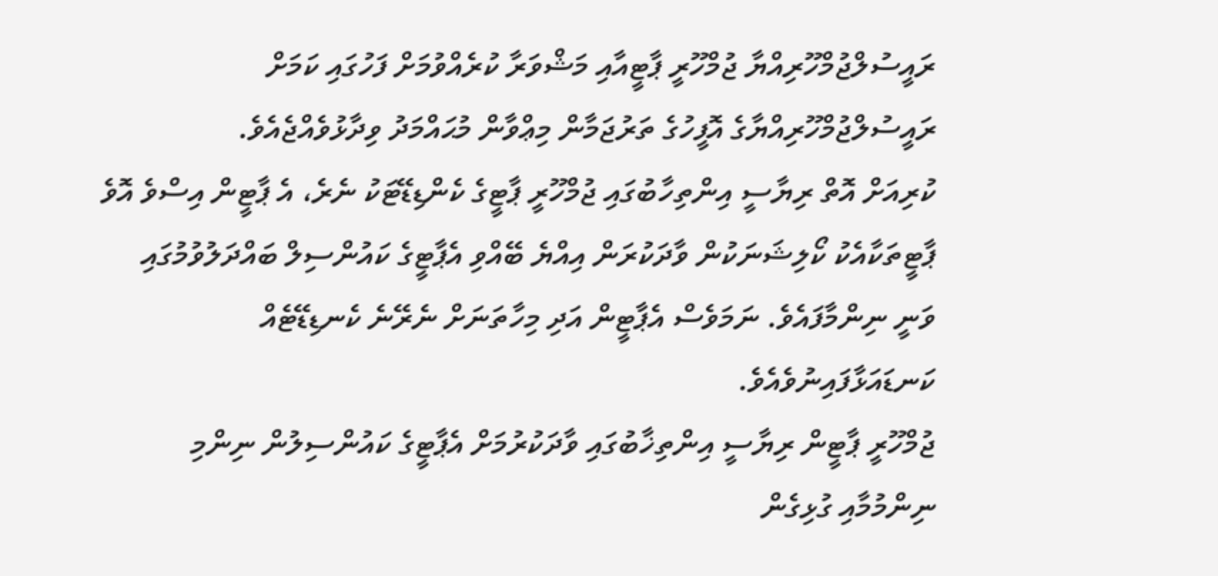ރައީސުލްޖުމްހޫރިއްޔާ ޖުމްހޫރީ ޕާޓީއާއި މަޝްވަރާ ކުރެއްވުމަށް ފަހުގައި ކަމަށް ރައީސުލްޖުމްހޫރިއްޔާގެ އޮފީހުގެ ތަރުޖަމާން މިޢްވާން މުޙައްމަދު ވިދާޅުވެއްޖެއެވެ.
ކުރިއަށް އޮތް ރިޔާސީ އިންތިހާބުގައި ޖުމްހޫރީ ޕާޓީގެ ކެންޑިޑޭޓަކު ނެރެ، އެ ޕާޓީން އިސްވެ އޮވެ ޕާޓީތަކާއެކު ކޯލިޝަނަކުން ވާދަކުރަން އިއްޔެ ބޭއްވި އެޕާޓީގެ ކައުންސިލް ބައްދަލުވުމުގައި ވަނީ ނިންމާފައެވެ. ނަމަވެސް އެޕާޓީން އަދި މިހާތަނަށް ނެރޭނެ ކެނޑިޑޭޓެއް ކަނޑައަޅާފައިނުވެއެވެ.
ޖުމްހޫރީ ޕާޓީން ރިޔާސީ އިންތިޚާބުގައި ވާދަކުރުމަށް އެޕާޓީގެ ކައުންސިލުން ނިންމި ނިންމުމާއި ގުޅިގެން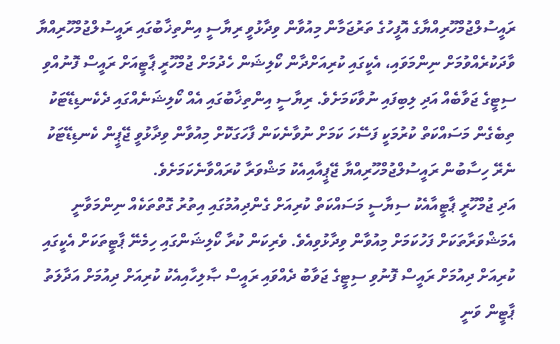ރައީސުލްޖުމްހޫރިއްޔާގެ އޮފީހުގެ ތަރުޖަމާން މިއުވާން ވިދާޅުވީ ރިޔާސީ އިންތިޚާބުގައި ރައީސުލްޖުމްހޫރިއްޔާ ވާދަކުރެއްވުމަށް ނިންމަވައި، އެކީގައި ކުރިއަށްދާން ކޯލިޝަން ހެދުމަށް ޖުމްހޫރީ ޕާޓީއަށް ރައީސް ފޮނުއްވި ސިޓީގެ ޖަވާބެއް އަދި ލިބިފައި ނުވާކަމަށެވެ. ރިޔާސީ އިންތިޚާބުގައި އެއް ކޯލިޝަނެއްގައި ދެކެނޑިޑޭޓަކު ތިބެގެން މަސައްކަތް ކުރުމަކީ ފަސޭހަ ކަމަށް ނުވާނެކަން ފާހަގަކޮށް މިއުވާން ވިދާޅުވީ ޖޭޕީން ކެނޑިޑޭޓަކު ނެރޭ ހިސާބުން ރައީސުލްޖުމްހޫރިއްޔާ ޖޭޕީއާއިއެކު މަޝްވަރާ ކުރައްވާނެކަމަށެވެ.
އަދި ޖުމްހޫރީ ޕާޓީއާއެކު ސިޔާސީ މަސައްކަތް ކުރިއަށް ގެންދިއުމުގައި އިތުރު ގޮތްތަކެއް ނިންމަވާނީ އެމަޝްވަރާތަކަށް ފަހުކަމަށް މިއުވާން ވިދާޅުވިއެވެ. ވެރިކަން ކުރާ ކޯލިޝަންގައި ހިމެނޭ ޕާޓީތަކަށް އެކީގައި ކުރިއަށް ދިއުމަށް ރައީސް ފޮނުވި ސިޓީގެ ޖަވާބު ދެއްވައި ރައީސް ޞާލިހާއިއެކު ކުރިއަށް ދިއުމަށް އަދާލަތު ޕާޓީން ވަނީ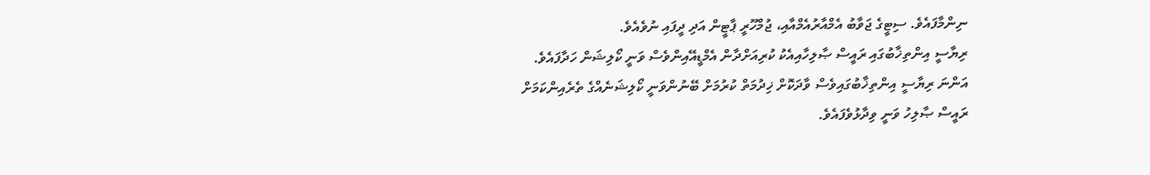ނިންމާފައެވެ. ސިޓީގެ ޖަވާބު އެމްއާރުއެމްއާއި، ޖުމްހޫރީ ޕާޓީން އަދި ދީފައި ނުވެއެވެ.
ރިޔާސީ އިންތިޚާބުގައި ރައީސް ޞާލިހާއިއެކު ކުރިއަށްދާން އެމްޑީއޭއިންވެސް ވަނީ ކޯލިޝަން ހަދާފައެވެ. އަންނަ ރިޔާސީ އިންތިޚާބުގައިވެސް ވާދަކޮށް ޚިދުމަތް ކުރުމަށް ބޭނުންވަނީ ކޯލިޝަނެއްގެ ތެރެއިންކަމަށް ރައީސް ޞާލިހު ވަނީ ވިދާޅުވެފައެވެ.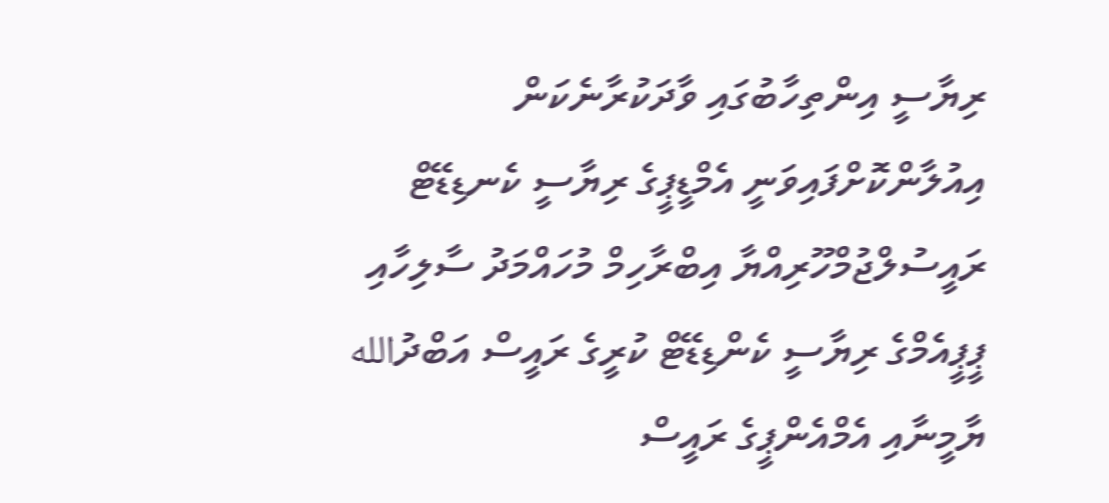ރިޔާސީ އިންތިހާބުގައި ވާދަކުރާނެކަން އިއުލާންކޮށްފައިވަނީ އެމްޑީޕީގެ ރިޔާސީ ކެނޑިޑޭޓް ރައީސުލްޖުމްހޫރިއްޔާ އިބްރާހިމް މުހައްމަދު ސާލިހާއި ޕީޕީއެމްގެ ރިޔާސީ ކެންޑިޑޭޓް ކުރީގެ ރައީސް އަބްދުالله ޔާމީނާއި އެމްއެންޕީގެ ރައީސް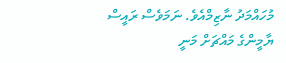މުހައްމަދު ނާޒިމްއެވެ. ނަމަވެސް ރައީސް ޔާމީންގެ މައްޗަށް މަނީ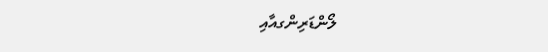ލޯންޑަރިންގއާއި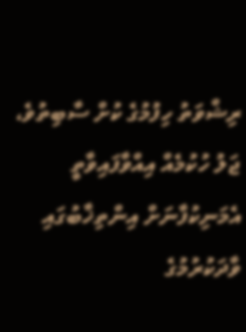ރިޝްވަތު ހިފުމުގެ ކުށް ސާބިތުވެ، ޖަލު ހުކުމެއް އިއްވާފައިވާތީ އެމަނިކުފާނަށް އިންތިޚާބުގައި ވާދަކުރުމުގެ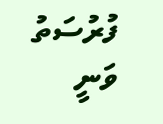ފުރުސަތު ވަނީ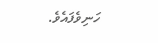ހަނިވެފައެވެ.